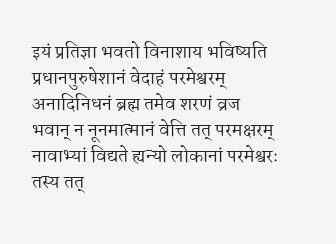इयं प्रतिज्ञा भवतो विनाशाय भविष्यति
प्रधानपुरुषेशानं वेदाहं परमेश्वरम्
अनादिनिधनं ब्रह्म तमेव शरणं व्रज
भवान् न नूनमात्मानं वेत्ति तत् परमक्षरम्
नावाभ्यां विद्यते ह्यन्यो लोकानां परमेश्वरः
तस्य तत्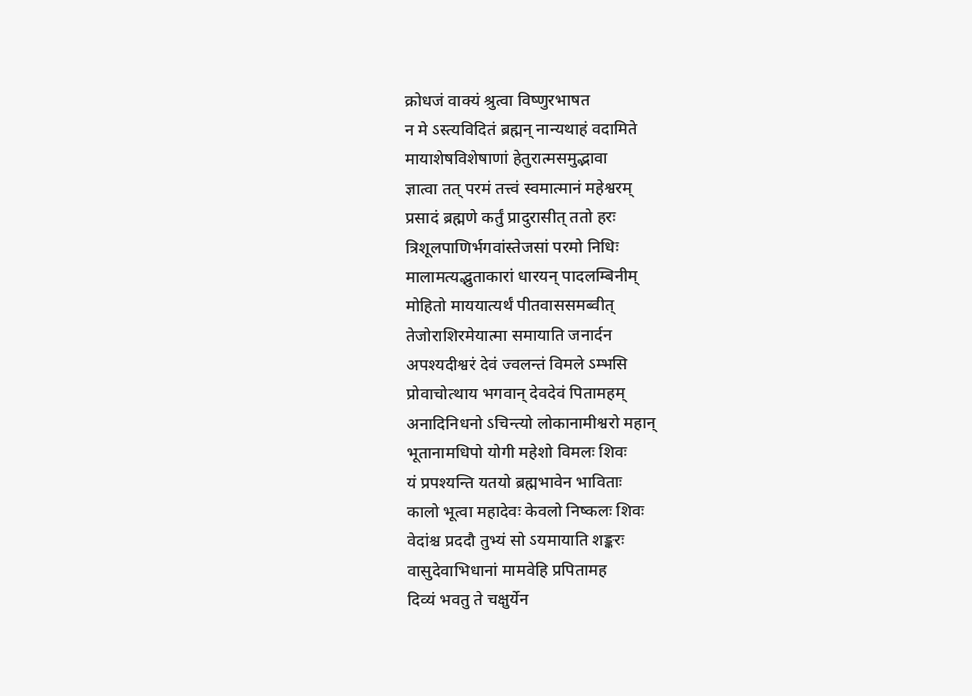क्रोधजं वाक्यं श्रुत्वा विष्णुरभाषत
न मे ऽस्त्यविदितं ब्रह्मन् नान्यथाहं वदामिते
मायाशेषविशेषाणां हेतुरात्मसमुद्भावा
ज्ञात्वा तत् परमं तत्त्वं स्वमात्मानं महेश्वरम्
प्रसादं ब्रह्मणे कर्तुं प्रादुरासीत् ततो हरः
त्रिशूलपाणिर्भगवांस्तेजसां परमो निधिः
मालामत्यद्भुताकारां धारयन् पादलम्बिनीम्
मोहितो माययात्यर्थं पीतवाससमब्वीत्
तेजोराशिरमेयात्मा समायाति जनार्दन
अपश्यदीश्वरं देवं ज्वलन्तं विमले ऽम्भसि
प्रोवाचोत्थाय भगवान् देवदेवं पितामहम्
अनादिनिधनो ऽचिन्त्यो लोकानामीश्वरो महान्
भूतानामधिपो योगी महेशो विमलः शिवः
यं प्रपश्यन्ति यतयो ब्रह्मभावेन भाविताः
कालो भूत्वा महादेवः केवलो निष्कलः शिवः
वेदांश्च प्रददौ तुभ्यं सो ऽयमायाति शङ्करः
वासुदेवाभिधानां मामवेहि प्रपितामह
दिव्यं भवतु ते चक्षुर्येन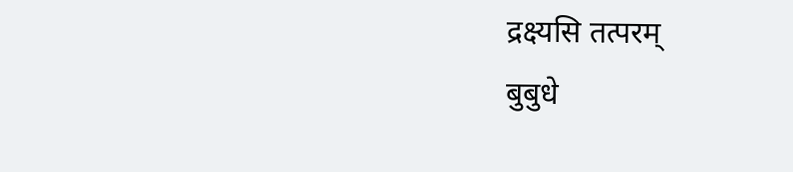द्रक्ष्यसि तत्परम्
बुबुधे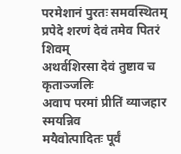परमेशानं पुरतः समवस्थितम्
प्रपेदे शरणं देवं तमेव पितरं शिवम्
अथर्वशिरसा देवं तुष्टाव च कृताञ्जलिः
अवाप परमां प्रीतिं व्याजहार स्मयन्निव
मयैवोत्पादितः पूर्वं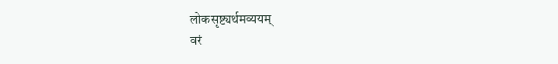लोकसृष्ट्यर्थमव्ययम्
वरं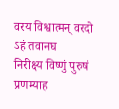वरय विश्वात्मन् वरदो ऽहं तवानघ
निरीक्ष्य विष्णुं पुरुषं प्रणम्याह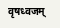वृषध्वजम्